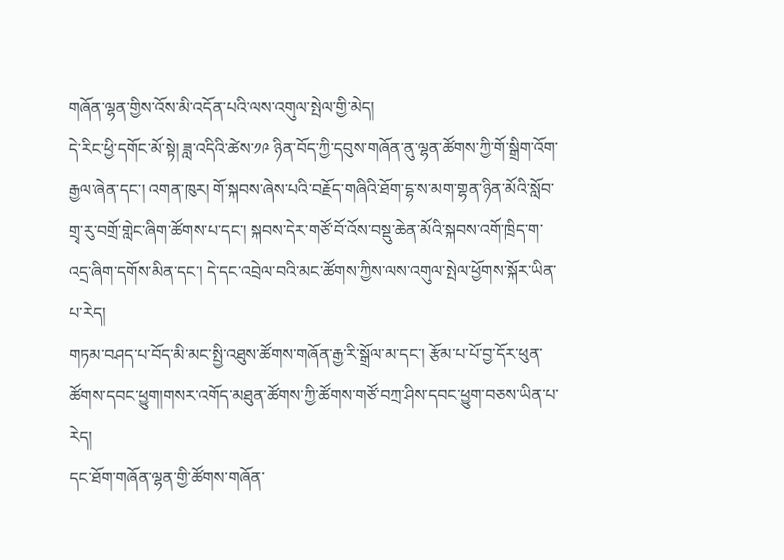གཞོན་ལྷན་གྱིས་འོས་མི་འདོན་པའི་ལས་འགུལ་སྤེལ་གྱི་མེད།
དེ་རིང་ཕྱི་དགོང་མོ་སྟེ། ཟླ་འདིའི་ཚེས་༡༩ ཉིན་བོད་ཀྱི་དབུས་གཞོན་ནུ་ལྷན་ཚོགས་ཀྱི་གོ་སྒྲིག་འོག་རྒྱལ་ཞེན་དང་། འགན་ཁུར། གོ་སྐབས་ཞེས་པའི་བརྗོད་གཞིའི་ཐོག་དྷ་ས་མག་གྷན་ཉིན་མོའི་སློབ་གྲྭ་རུ་བགྲོ་གླེང་ཞིག་ཚོགས་པ་དང་། སྐབས་དེར་གཙོ་བོ་འོས་བསྡུ་ཆེན་མོའི་སྐབས་འགོ་ཁྲིད་ག་འདྲ་ཞིག་དགོས་མིན་དང་། དེ་དང་འབྲེལ་བའི་མང་ཚོགས་ཀྱིས་ལས་འགུལ་སྤེལ་ཕྱོགས་སྐོར་ཡིན་པ་རེད།
གཏམ་བཤད་པ་བོད་མི་མང་སྤྱི་འཐུས་ཚོགས་གཞོན་རྒྱ་རི་སྒྲོལ་མ་དང་། རྩོམ་པ་པོ་བྱ་དོར་ཕུན་ཚོགས་དབང་ཕྱུག།གསར་འགོད་མཐུན་ཚོགས་ཀྱི་ཚོགས་གཙོ་བཀྲ་ཤིས་དབང་ཕྱུག་བཅས་ཡིན་པ་རེད།
དང་ཐོག་གཞོན་ལྷན་གྱི་ཚོགས་གཞོན་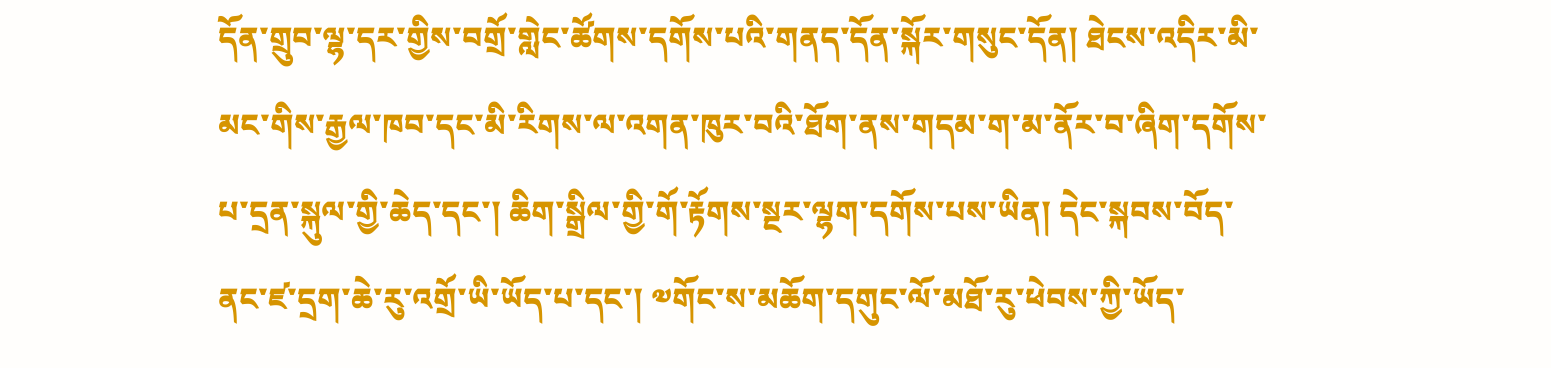དོན་གྲུབ་ལྷ་དར་གྱིས་བགྲོ་གླེང་ཚོགས་དགོས་པའི་གནད་དོན་སྐོར་གསུང་དོན། ཐེངས་འདིར་མི་མང་གིས་རྒྱལ་ཁབ་དང་མི་རིགས་ལ་འགན་ཁུར་བའི་ཐོག་ནས་གདམ་ག་མ་ནོར་བ་ཞིག་དགོས་པ་དྲན་སྐུལ་གྱི་ཆེད་དང་། ཆིག་སྒྲིལ་གྱི་གོ་རྟོགས་སྔར་ལྷག་དགོས་པས་ཡིན། དེང་སྐབས་བོད་ནང་ཛ་དྲག་ཆེ་རུ་འགྲོ་ཡི་ཡོད་པ་དང་། ༧གོང་ས་མཆོག་དགུང་ལོ་མཐོ་རུ་ཕེབས་ཀྱི་ཡོད་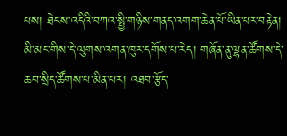པས། ཐེངས་འདིའི་བཀའ་སྤྱི་གཉིས་གནད་འགག་ཆེན་པོ་ཡིན་པར་བརྟེན། མི་མང་གིས་དེ་ལུགས་འགན་ཁུར་དགོས་པ་རེད། གཞོན་ནུ་ལྷན་ཚོགས་དེ་ཆབ་སྲིད་ཚོགས་པ་མིན་པར། འཐབ་རྩོད་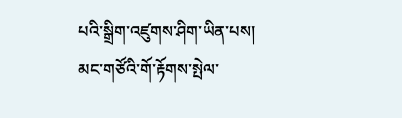པའི་སྒྲིག་འཛུགས་ཤིག་ཡིན་པས། མང་གཙོའི་གོ་རྟོགས་སྤེལ་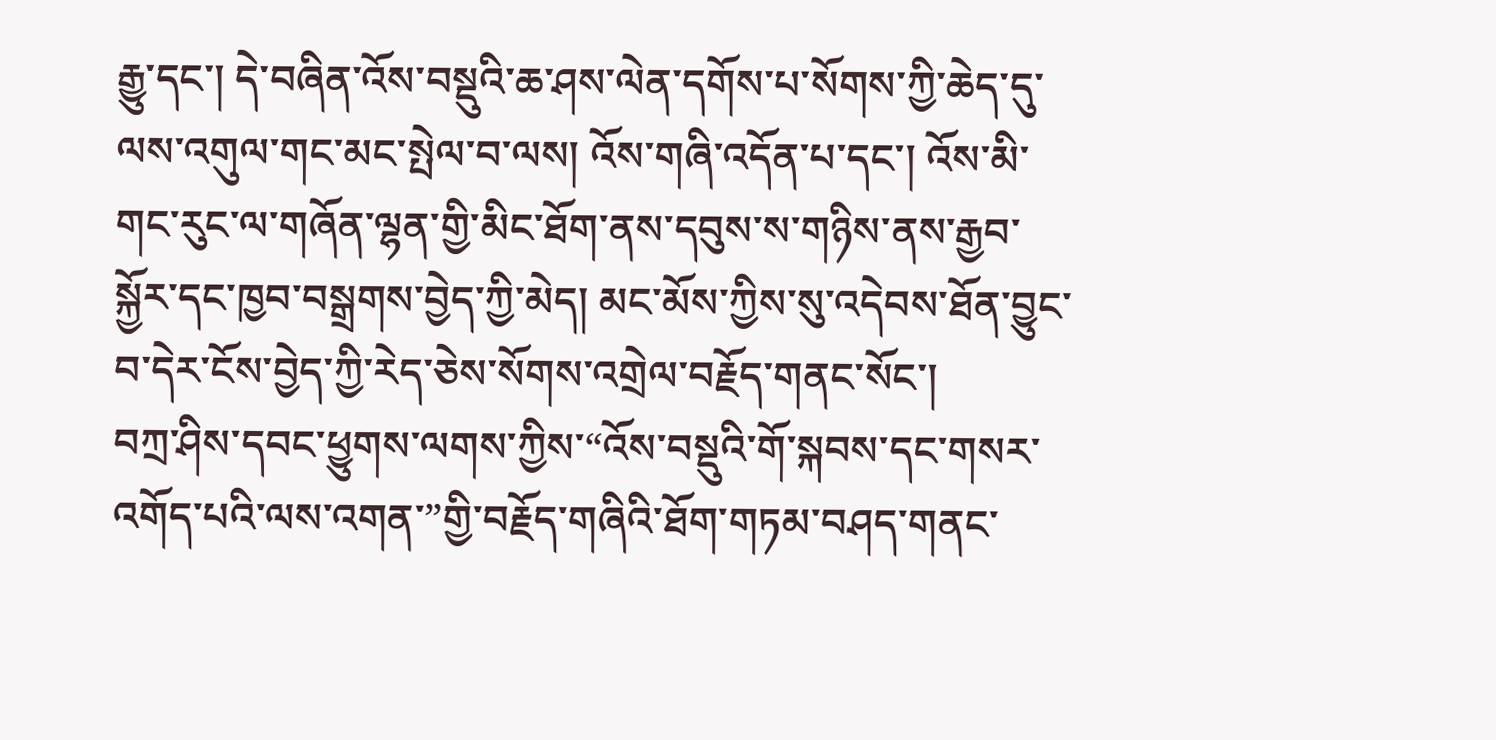རྒྱུ་དང་། དེ་བཞིན་འོས་བསྡུའི་ཆ་ཤས་ལེན་དགོས་པ་སོགས་ཀྱི་ཆེད་དུ་ལས་འགུལ་གང་མང་སྤེལ་བ་ལས། འོས་གཞི་འདོན་པ་དང་། འོས་མི་གང་རུང་ལ་གཞོན་ལྷན་གྱི་མིང་ཐོག་ནས་དབུས་ས་གཉིས་ནས་རྒྱབ་སྐྱོར་དང་ཁྱབ་བསྒྲགས་བྱེད་ཀྱི་མེད། མང་མོས་ཀྱིས་སུ་འདེབས་ཐོན་བྱུང་བ་དེར་ངོས་བྱེད་ཀྱི་རེད་ཅེས་སོགས་འགྲེལ་བརྗོད་གནང་སོང་།
བཀྲ་ཤིས་དབང་ཕྱུགས་ལགས་ཀྱིས་“འོས་བསྡུའི་གོ་སྐབས་དང་གསར་འགོད་པའི་ལས་འགན་”གྱི་བརྗོད་གཞིའི་ཐོག་གཏམ་བཤད་གནང་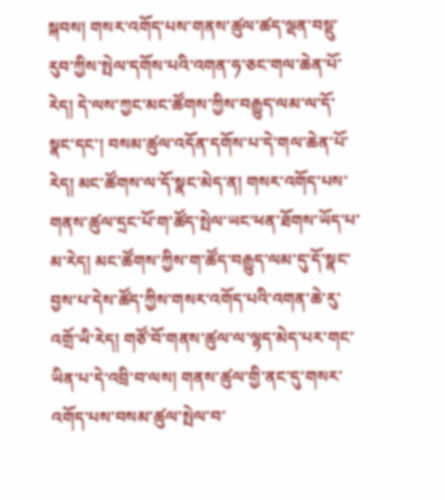སྐབས། གསར་འགོད་པས་གནས་ཚུལ་ཚད་ལྡན་བསྡུ་རུབ་ཀྱིས་སྤེལ་དགོས་པའི་འགན་ཧ་ཅང་གལ་ཆེན་པོ་རེད། དེ་ལས་ཀྱང་མང་ཚོགས་ཀྱིས་བརྒྱུད་ལམ་ལ་དོ་སྣང་དང་། བསམ་ཚུལ་འདོན་དགོས་པ་དེ་གལ་ཆེན་པོ་རེད། མང་ཚོགས་ལ་དོ་སྣང་མེད་ན། གསར་འགོད་པས་གནས་ཚུལ་དྲང་པོ་ག་ཚོད་སྤེལ་ཡང་ཕན་ཐོགས་ཡོད་པ་མ་རེད། མང་ཚོགས་ཀྱིས་ག་ཚོད་བརྒྱུད་ལམ་དུ་དོ་སྣང་བྱས་པ་དེས་ཚོད་ཀྱིས་གསར་འགོད་པའི་འགན་ཆེ་རུ་འགྲོ་ཡི་རེད། གཙོ་བོ་གནས་ཚུལ་ལ་ལྷད་མེད་པར་གང་ཡིན་པ་དེ་འབྲི་བ་ལས། གནས་ཚུལ་གྱི་ནང་དུ་གསར་འགོད་པས་བསམ་ཚུལ་སྤེལ་བ་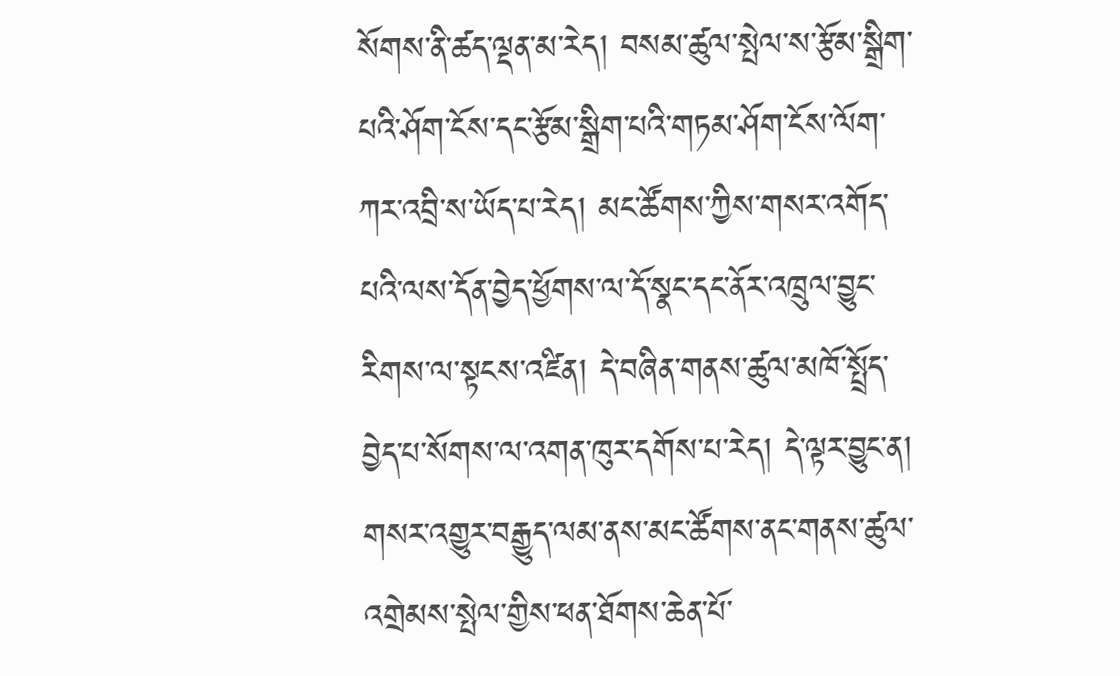སོགས་ནི་ཚད་ལྡན་མ་རེད། བསམ་ཚུལ་སྤེལ་ས་རྩོམ་སྒྲིག་པའི་ཤོག་ངོས་དང་རྩོམ་སྒྲིག་པའི་གཏམ་ཤོག་ངོས་ལོག་ཀར་འབྲི་ས་ཡོད་པ་རེད། མང་ཚོགས་ཀྱིས་གསར་འགོད་པའི་ལས་དོན་བྱེད་ཕྱོགས་ལ་དོ་སྣང་དང་ནོར་འཁྲུལ་བྱུང་རིགས་ལ་སྟངས་འཛིན། དེ་བཞིན་གནས་ཚུལ་མཁོ་སྤྲོད་བྱེད་པ་སོགས་ལ་འགན་ཁུར་དགོས་པ་རེད། དེ་ལྟར་བྱུང་ན། གསར་འགྱུར་བརྒྱུད་ལམ་ནས་མང་ཚོགས་ནང་གནས་ཚུལ་འགྲེམས་སྤེལ་གྱིས་ཕན་ཐོགས་ཆེན་པོ་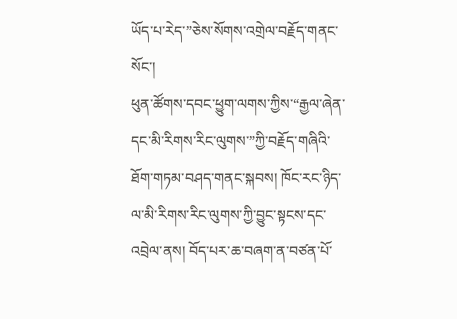ཡོད་པ་རེད་”ཅེས་སོགས་འགྲེལ་བརྗོད་གནང་སོང་།
ཕུན་ཚོགས་དབང་ཕྱུག་ལགས་ཀྱིས་“རྒྱལ་ཞེན་དང་མི་རིགས་རིང་ལུགས་”ཀྱི་བརྗོད་གཞིའི་ཐོག་གཏམ་བཤད་གནང་སྐབས། ཁོང་རང་ཉིད་ལ་མི་རིགས་རིང་ལུགས་ཀྱི་བྱུང་སྟངས་དང་འབྲེལ་ནས། བོད་པར་ཆ་བཞག་ན་བཙན་པོ་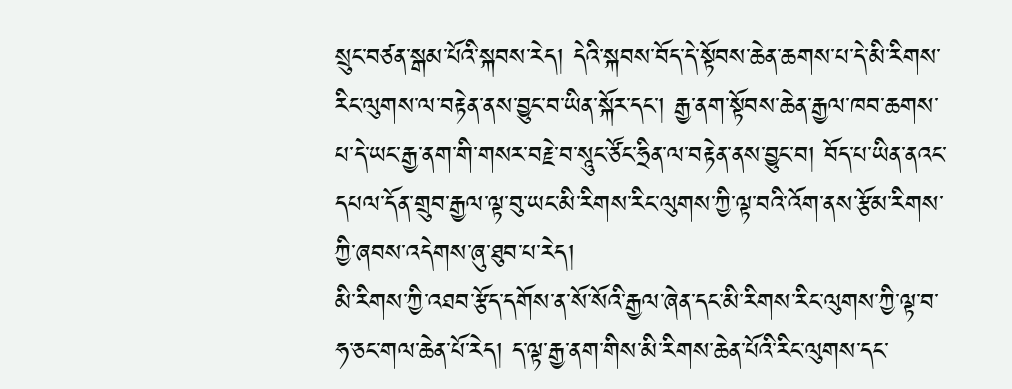སྲུང་བཙན་སྒམ་པོའི་སྐབས་རེད། དེའི་སྐབས་བོད་དེ་སྟོབས་ཆེན་ཆགས་པ་དེ་མི་རིགས་རིང་ལུགས་ལ་བརྟེན་ནས་བྱུང་བ་ཡིན་སྐོར་དང་། རྒྱ་ནག་སྟོབས་ཆེན་རྒྱལ་ཁབ་ཆགས་པ་དེ་ཡང་རྒྱ་ནག་གི་གསར་བརྗེ་བ་སཱུང་ཙོང་ཧྲིན་ལ་བརྟེན་ནས་བྱུང་བ། བོད་པ་ཡིན་ནའང་དཔལ་དོན་གྲུབ་རྒྱལ་ལྟ་བུ་ཡང་མི་རིགས་རིང་ལུགས་ཀྱི་ལྟ་བའི་འོག་ནས་རྩོམ་རིགས་ཀྱི་ཞབས་འདེགས་ཞུ་ཐུབ་པ་རེད།
མི་རིགས་ཀྱི་འཐབ་རྩོད་དགོས་ན་སོ་སོའི་རྒྱལ་ཞེན་དང་མི་རིགས་རིང་ལུགས་ཀྱི་ལྟ་བ་ཧ་ཅང་གལ་ཆེན་པོ་རེད། ད་ལྟ་རྒྱ་ནག་གིས་མི་རིགས་ཆེན་པོའི་རིང་ལུགས་དང་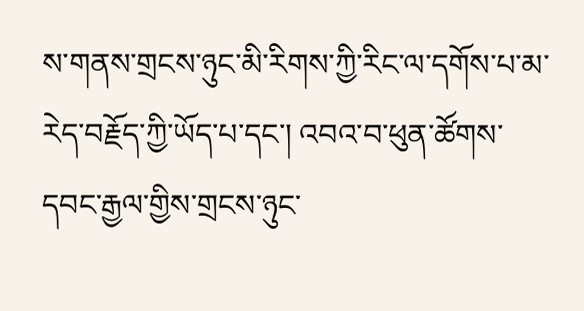ས་གནས་གྲངས་ཉུང་མི་རིགས་ཀྱི་རིང་ལ་དགོས་པ་མ་རེད་བརྗོད་ཀྱི་ཡོད་པ་དང་། འབའ་བ་ཕུན་ཚོགས་དབང་རྒྱལ་གྱིས་གྲངས་ཉུང་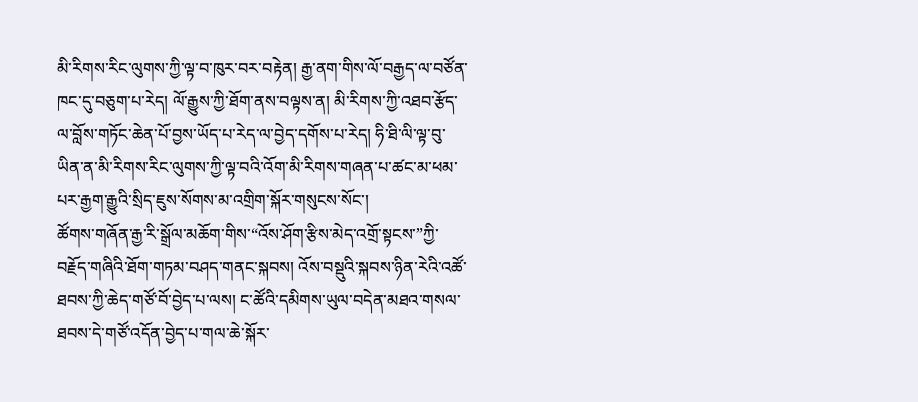མི་རིགས་རིང་ལུགས་ཀྱི་ལྟ་བ་ཁུར་བར་བརྟེན། རྒྱ་ནག་གིས་ལོ་བརྒྱད་ལ་བཙོན་ཁང་དུ་བཅུག་པ་རེད། ལོ་རྒྱུས་ཀྱི་ཐོག་ནས་བལྟས་ན། མི་རིགས་ཀྱི་འཐབ་རྩོད་ལ་བློས་གཏོང་ཆེན་པོ་བྱས་ཡོད་པ་རེད་ལ་བྱེད་དགོས་པ་རེད། ཧི་ཐི་ལི་ལྟ་བུ་ཡིན་ན་མི་རིགས་རིང་ལུགས་ཀྱི་ལྟ་བའི་འོག་མི་རིགས་གཞན་པ་ཚང་མ་ཕམ་པར་རྒྱག་རྒྱུའི་སྲིད་ཇུས་སོགས་མ་འགྲིག་སྐོར་གསུངས་སོང་།
ཚོགས་གཞོན་རྒྱ་རི་སྒྲོལ་མཆོག་གིས་“འོས་ཤོག་རྩིས་མེད་འགྲོ་སྟངས་”ཀྱི་བརྗོད་གཞིའི་ཐོག་གཏམ་བཤད་གནང་སྐབས། འོས་བསྡུའི་སྐབས་ཉིན་རེའི་འཚོ་ཐབས་ཀྱི་ཆེད་གཙོ་བོ་བྱེད་པ་ལས། ང་ཚོའི་དམིགས་ཡུལ་བདེན་མཐའ་གསལ་ཐབས་དེ་གཙོ་འདོན་བྱེད་པ་གལ་ཆེ་སྐོར་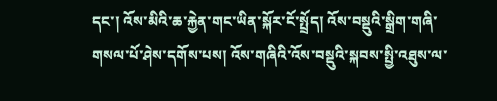དང་། འོས་མིའི་ཆ་རྐྱེན་གང་ཡིན་སྐོར་ངོ་སྤྲོད། འོས་བསྡུའི་སྒྲིག་གཞི་གསལ་པོ་ཤེས་དགོས་པས། འོས་གཞིའི་འོས་བསྡུའི་སྐབས་སྤྱི་འཐུས་ལ་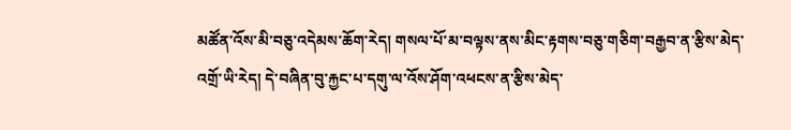མཚོན་འོས་མི་བཅུ་འདེམས་ཆོག་རེད། གསལ་པོ་མ་བལྟས་ནས་མིང་རྟགས་བཅུ་གཅིག་བརྒྱབ་ན་རྩིས་མེད་འགྲོ་ཡི་རེད། དེ་བཞིན་བུ་རྐྱང་པ་དགུ་ལ་འོས་ཤོག་འཕངས་ན་རྩིས་མེད་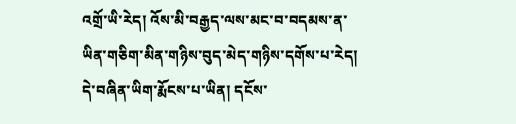འགྲོ་ཡི་རེད། འོས་མི་བརྒྱད་ལས་མང་བ་བདམས་ན་ཡིན་གཅིག་མིན་གཉིས་བུད་མེད་གཉིས་དགོས་པ་རེད། དེ་བཞིན་ཡིག་རྨོངས་པ་ཡིན། དངོས་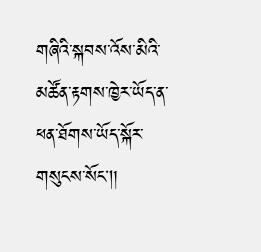གཞིའི་སྐབས་འོས་མིའི་མཚོན་རྟགས་ཁྱེར་ཡོད་ན་ཕན་ཐོགས་ཡོད་སྐོར་གསུངས་སོང།།